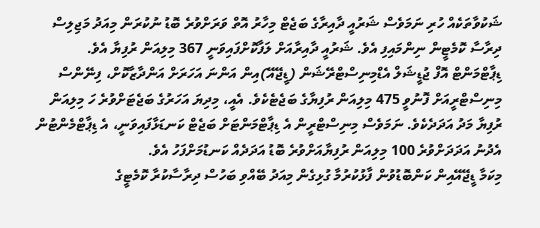ޝަކުވާތަކެއް ހުރި ނަމަވެސް ޝަރުއީ ދާއިރާގެ ބަޖެޓް މިހާރު އޮތް ވަރަށްވުރެ ބޮޑު ނުކުރަން މިއަދު މަޖިލިސް ދިރާސާ ކޮމެޓީން ނިންމައިފި އެވެ. ޝަރުއީ ދާއިރާއަށް ލަފާކޮށްފައިވަނީ 367 މިލިއަން ރުފިޔާ އެވެ.
ޑިޕާޓްމަންޓް އޮފް ޖުޑީޝަލް އެޑްމިނިސްޓްރޭޝަން (ޑީޖޭއޭ)އިން އަންނަ އަހަރަށް އަންދާޒާކޮށް، ފިނޭންސް މިނިސްޓްރީއަށް ފޮނުވީ 475 މިލިއަން ރުފިޔާގެ ބަޖެޓެކެވެ. އެއީ، މިދިޔަ އަހަރުގެ ބަޖެޓަށްވުރެ ހަ މިލިއަން ރުފިޔާ މަދު އަދަދެކެވެ. ނަމަވެސް މިނިސްޓްރީން އެ ޑިޕާޓްމަންޓަށް ބަޖެޓް ކަނޑަޅާފައިވަނީ، އެ ޑިޕާޓްމެންޓުން އެދުނު އަދަދަށްވުރެ 100 މިލިއަން ރުފިޔާއަށްވުރެ ބޮޑު އަދަދެއް ކަނޑުމަށްފަހު އެވެ.
މިކަމާ ޑީޖޭއޭއިން ކަންބޮޑުވުން ފާޅުކުރުމާ ގުޅިގެން މިއަދު ބޭއްވި ބަހުސް ދިރާސާކުރާ ކޮމެޓީގެ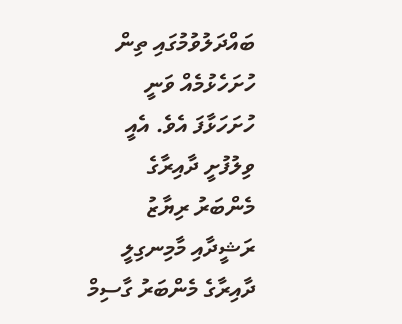ބައްދަލުވުމުގައި ތިން ހުށަހެޅުމެއް ވަނީ ހުށަހަޅާފަ އެވެ. އެއީ ވިލުފުށީ ދާއިރާގެ މެންބަރު ރިޔާޒު ރަޝީދާއި މާމިނގިލީ ދާއިރާގެ މެންބަރު ގާސިމް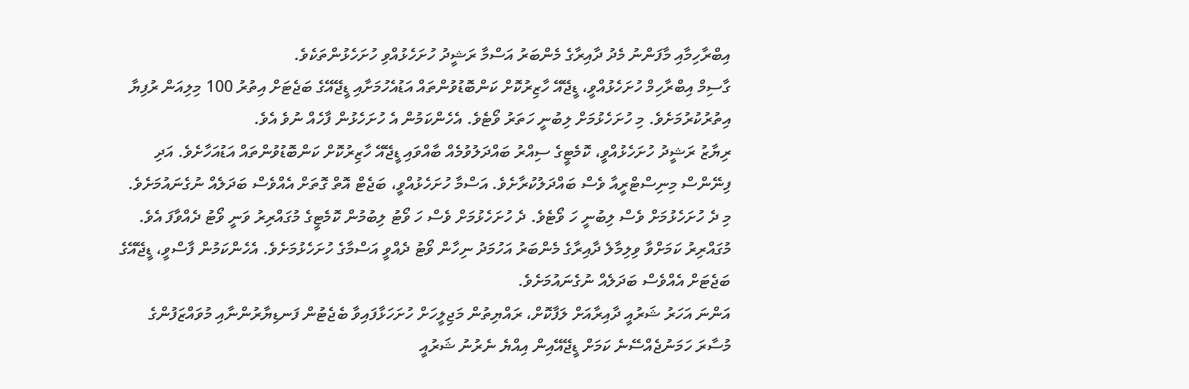އިބްރާހިމާއި މާފަންނު މެދު ދާއިރާގެ މެންބަރު އަސްމާ ރަޝީދު ހުށަހެޅުއްވި ހުށަހެޅުންތަކެވެ.
ގާސިމް އިބްރާހިމް ހުށަހެޅުއްވީ، ޑީޖޭއޭ ހާޒިރުކޮށް ކަންބޮޑުވުންތައް އަޑުއެހުމަށާއި ޑީޖޭއޭގެ ބަޖެޓަށް އިތުރު 100 މިލިއަން ރުފިޔާ އިތުރުކުރުމަށެވެ. މި ހުށަހެޅުމަށް ލިބުނީ ހަތަރު ވޯޓެވެ. އެހެންކަމުން އެ ހުށަހެޅުން ފާހެއް ނުވެ އެވެ.
ރިޔާޒު ރަޝީދު ހުށަހެޅުއްވީ، ކޮމެޓީގެ ސިއްރު ބައްދަލުވުމެއް ބާއްވައި ޑީޖޭއޭ ހާޒިރުކޮށް ކަންބޮޑުވުންތައް އަޑުއަހާށެވެ. އަދި ފިނޭންސް މިނިސްޓްރީއާ ވެސް ބައްދަލުކުރާށެވެ. އަސްމާ ހުށަހެޅުއްވީ، ބަޖެޓް އޮތް ގޮތަށް އެއްވެސް ބަދަލެއް ނުގެނައުމަށެވެ. މި ދެ ހުށަހެޅުމަށް ވެސް ލިބުނީ ހަ ވޯޓެވެ. ދެ ހުށަހެޅުމަށް ވެސް ހަ ވޯޓު ލިބުމުން ކޮމެޓީގެ މުގައްރިރު ވަނީ ވޯޓު ދެއްވާފަ އެވެ. މުގައްރިރު ކަމަށްވާ ވިލިމާލެ ދާއިރާގެ މެންބަރު އަހުމަދު ނިހާން ވޯޓު ދެއްވީ އަސްމާގެ ހުށަހެޅުމަށެވެ. އެހެންކަމުން ފާސްވީ، ޑީޖޭއޭގެ ބަޖެޓަށް އެއްވެސް ބަދަލެއް ނުގެނައުމަށެވެ.
އަންނަ އަހަރު ޝަރުއީ ދާއިރާއަށް ލަފާކޮށް، ރައްޔިތުން މަޖިލީހަށް ހުށަހަޅާފައިވާ ބެޖެޓުން ފަނޑިޔާރުންނާއި މުވައްޒަފުންގެ މުސާރަ ހަމަނުޖެއްސޭނެ ކަމަށް ޑީޖޭއޭއިން އިއްޔެ ނެރުނު ޝަރުއީ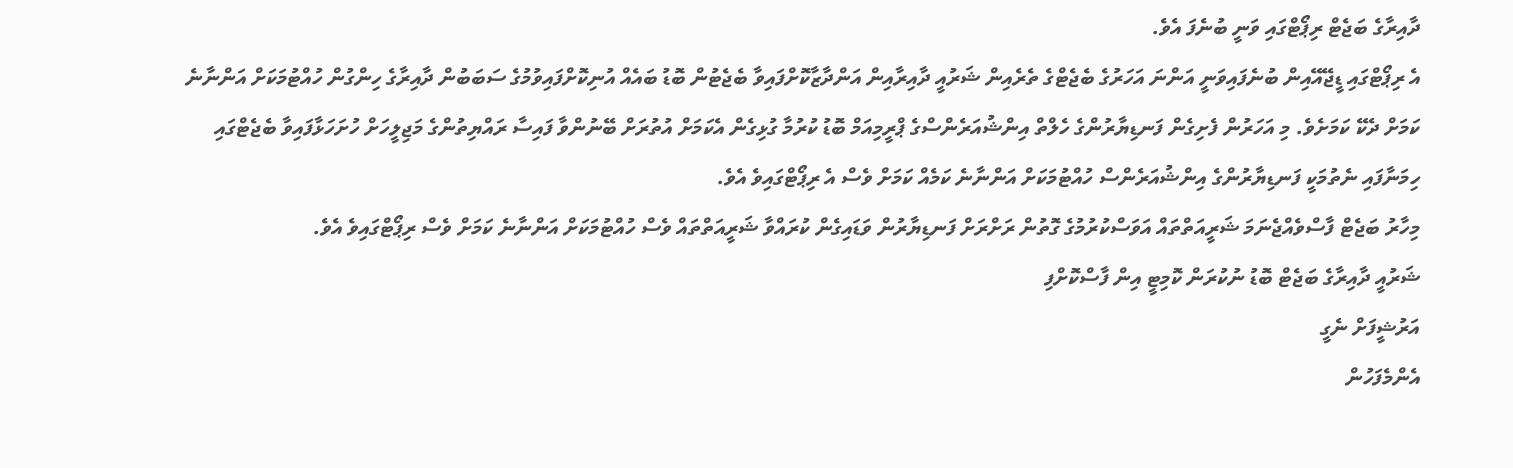ދާއިރާގެ ބަޖެޓް ރިޕޯޓްގައި ވަނީ ބުނެފަ އެވެ.
އެ ރިޕޯޓްގައި ޑީޖޭއޭއިން ބުނެފައިވަނީ އަންނަ އަހަރުގެ ބެޖެޓްގެ ތެރެއިން ޝަރުއީ ދާއިރާއިން އަންދާޒާކޮށްފައިވާ ބެޖެޓުން ބޮޑު ބައެއް އުނިކޮށްފައިވުމުގެ ސަބަބުން ދާއިރާގެ ހިންގުން ހުއްޓުމަކަށް އަންނާނެ ކަމަށް ދެކޭ ކަމަށެވެ. މި އަހަރުން ފެށިގެން ފަނޑިޔާރުންގެ ހެލްތް އިންޝުއަރެންސްގެ ޕްރީމިއަމް ބޮޑު ކުރުމާ ގުޅިގެން އެކަމަށް އުތުރަށް ބޭނުންވާ ފައިސާ ރައްޔިތުންގެ މަޖިލީހަށް ހުށަހަޅާފައިވާ ބެޖެޓްގައި ހިމަނާފައި ނެތުމަކީ ފަނޑިޔާރުންގެ އިންޝުއަރެންސް ހުއްޓުމަކަށް އަންނާނެ ކަމެއް ކަމަށް ވެސް އެ ރިޕޯޓްގައިވެ އެވެ.
މިހާރު ބަޖެޓް ފާސްވެއްޖެނަމަ ޝަރީއަތްތައް އަވަސްކުރުމުގެ ގޮތުން ރަށްރަށް ފަނޑިޔާރުން ވަޑައިގެން ކުރައްވާ ޝަރީއަތްތައް ވެސް ހުއްޓުމަކަށް އަންނާނެ ކަމަށް ވެސް ރިޕޯޓްގައިވެ އެވެ.
ޝަރުއީ ދާއިރާގެ ބަޖެޓް ބޮޑު ނުކުރަން ކޮމިޓީ އިން ފާސްކޮށްފި
އަރުޝީފަށް ނެގީ
އެންމެފަހުން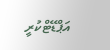އަޕްޑޭޓްކުރީ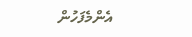އެންމެފަހުން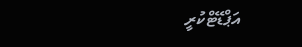އަޕްޑޭޓްކުރީ